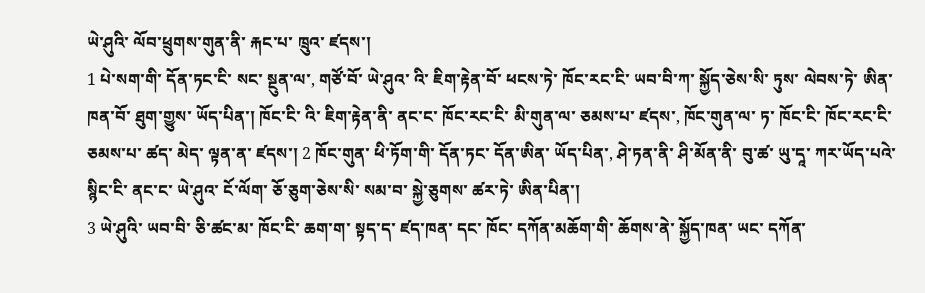ཡེ་ཤུའི་ ལོབ་ཕྲུགས་གུན་ནི་ རྐང་པ་ ཁྲུའ་ ཛདས་།
1 པེ་སག་གི་ དོན་ཏང་ངི་ སང་ སྔུན་ལ་, གཙོ་བོ་ ཡེ་ཤུའ་ འི་ ཇིག་རྟེན་བོ་ ཕངས་ཏེ་ ཁོང་རང་ངི་ ཡབ་བི་ཀ་ སྐྱོད་ཅེས་སི་ ཏུས་ ལེབས་ཏེ་ ཨིན་ཁན་བོ་ ཐུག་གྱུས་ ཡོད་པིན་། ཁོང་ངི་ འི་ ཇིག་རྟེན་ནི་ ནང་ང་ ཁོང་རང་ངི་ མི་གུན་ལ་ ཅམས་པ་ ཛདས་, ཁོང་གུན་ལ་ ཏ་ ཁོང་ངི་ ཁོང་རང་ངི་ ཅམས་པ་ ཚད་ མེད་ ལྟན་ན་ ཛདས་། 2 ཁོང་གུན་ ཕི་ཏོག་གི་ དོན་ཏང་ དོན་ཨིན་ ཡོད་པིན་, ཤེ་ཏན་ནི་ ཤི་མོན་ནི་ བུ་ཚ་ ཡུ་དཱ་ ཀར་ཡོད་པའེ་ སྙིང་ངི་ ནང་ང་ ཡེ་ཤུའ་ ངོ་ལོག་ ཅོ་ཅུག་ཅེས་སི་ སམ་བ་ སྐྱེ་ཅུགས་ ཚར་ཏེ་ ཨིན་པིན་།
3 ཡེ་ཤུའི་ ཡབ་བི་ ཅི་ཚང་མ་ ཁོང་ངི་ ཆག་ག་ སྟད་ད་ ཛད་ཁན་ དང་ ཁོང་ དཀོན་མཆོག་གི་ ཆོགས་ནེ་ སྐྱོད་ཁན་ ཡང་ དཀོན་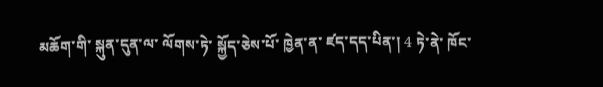མཆོག་གི་ སྐུན་དུན་ལ་ ལོགས་ཏེ་ སྐྱོད་ཅེས་པོ་ ཁྱེན་ན་ ཛད་དད་པིན་། 4 ཏེ་ནེ་ ཁོང་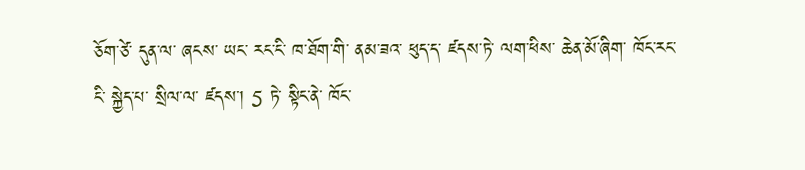ཅོག་ཙེ་ དུན་ལ་ ཞངས་ ཡང་ རང་ངི་ ཁ་ཐོག་གི་ ནམ་ཟའ་ ཕུད་ད་ ཛདས་ཏེ་ ལག་ཕིས་ ཆེན་མོ་ཞིག་ ཁོང་རང་ངི་ སྐྱེད་པ་ སྲིལ་ལ་ ཛདས་། 5 ཏེ་ སྟིང་ནེ་ ཁོང་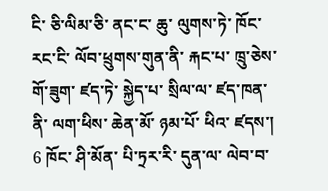ངི་ ཅི་ལིམ་ཅི་ ནང་ང་ ཆུ་ ལུགས་ཏེ་ ཁོང་རང་ངི་ ལོབ་ཕྲུགས་གུན་ནི་ རྐང་པ་ ཁྲུ་ཅེས་ གོ་ཟུག་ ཛད་ཏེ་ སྐྱེད་པ་ སྲིལ་ལ་ ཛད་ཁན་ནི་ ལག་ཕིས་ ཆེན་མོ་ ཉམ་པོ་ ཕིའ་ ཛདས་།
6 ཁོང་ ཤི་མོན་ པི་ཏྲར་རི་ དུན་ལ་ ལེབ་བ་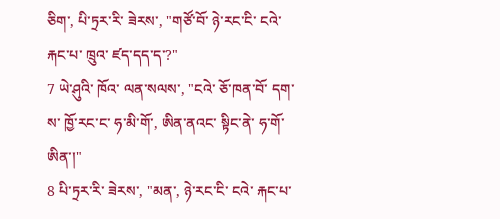ཅིག་, པི་ཏྲར་རི་ ཟེརས་, "གཙོ་བོ་ ཉེ་རང་ངི་ ངའེ་ རྐང་པ་ ཁྲུའ་ ཛད་དད་ད་?"
7 ཡེ་ཤུའི་ ཁོའ་ ལན་སལས་, "ངའེ་ ཅོ་ཁན་བོ་ དག་ས་ ཁྱོ་རང་ང་ ཧ་མི་གོ་, ཨིན་ནའང་ སྟིང་ནེ་ ཧ་གོ་ཨིན་།"
8 པི་ཏྲར་རི་ ཟེརས་, "མན་, ཉེ་རང་ངི་ ངའེ་ རྐང་པ་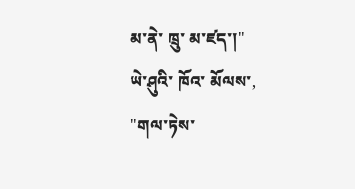མ་ནེ་ ཁྲུ་ མ་ཛད་།"
ཡེ་ཤུའི་ ཁོའ་ མོལས་, "གལ་ཏེས་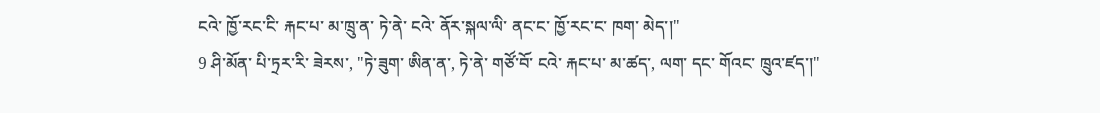ངའེ་ ཁྱོ་རང་ངི་ རྐང་པ་ མ་ཁྲུ་ན་ ཏེ་ནེ་ ངའེ་ ནོར་སྐལ་ལི་ ནང་ང་ ཁྱོ་རང་ང་ ཁག་ མེད་།"
9 ཤི་མོན་ པི་ཏྲར་རི་ ཟེརས་, "ཏེ་ཟུག་ ཨིན་ན་, ཏེ་ནེ་ གཙོ་བོ་ ངའེ་ རྐང་པ་ མ་ཚད་, ལག་ དང་ གོའང་ ཁྲུའ་ཛད་།"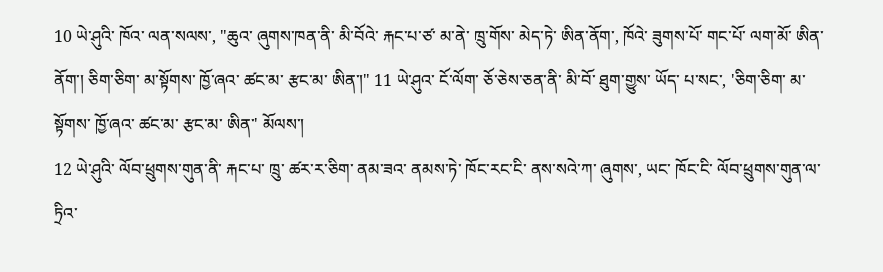10 ཡེ་ཤུའི་ ཁོའ་ ལན་སལས་, "ཆུའ་ ཞུགས་ཁན་ནི་ མི་བོའེ་ རྐང་པ་ཙ་ མ་ནེ་ ཁྲུ་གོས་ མེད་ཏེ་ ཨིན་ནོག་, ཁོའེ་ ཟུགས་པོ་ གང་པོ་ ལག་མོ་ ཨིན་ནོག་། ཅིག་ཅིག་ མ་སྟོགས་ ཁྱོ་ཞའ་ ཚང་མ་ རྩང་མ་ ཨིན་།" 11 ཡེ་ཤུའ་ ངོ་ལོག་ ཅོ་ཅེས་ཅན་ནི་ མི་བོ་ ཐུག་གྱུས་ ཡོད་ པ་སང་, 'ཅིག་ཅིག་ མ་སྟོགས་ ཁྱོ་ཞའ་ ཚང་མ་ རྩང་མ་ ཨིན་' མོལས་།
12 ཡེ་ཤུའི་ ལོབ་ཕྲུགས་གུན་ནི་ རྐང་པ་ ཁྲུ་ ཚར་ར་ཅིག་ ནམ་ཟའ་ ནམས་ཏེ་ ཁོང་རང་ངི་ ནས་སའེ་ཀ་ ཞུགས་, ཡང་ ཁོང་ངི་ ལོབ་ཕྲུགས་གུན་ལ་ ཏྲིའ་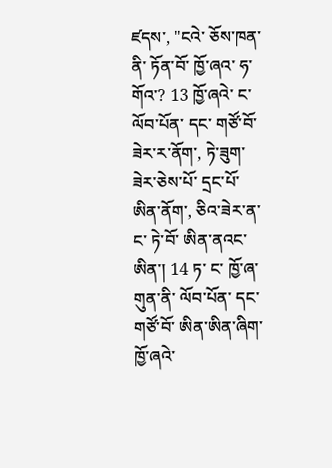ཛདས་, "ངའེ་ ཅོས་ཁན་ནི་ ཏོན་བོ་ ཁྱོ་ཞའ་ ཧ་གོའ་? 13 ཁྱོ་ཞའེ་ ང་ ལོབ་པོན་ དང་ གཙོ་བོ་ ཟེར་ར་ནོག་, ཏེ་ཟུག་ ཟེར་ཅེས་པོ་ དྲང་པོ་ ཨིན་ནོག་, ཅིའ་ཟེར་ན་ ང་ ཏེ་བོ་ ཨིན་ནའང་ ཨིན་། 14 ཏ་ ང་ ཁྱོ་ཞ་གུན་ནི་ ལོབ་པོན་ དང་ གཙོ་བོ་ ཨིན་ཨིན་ཞིག་ ཁྱོ་ཞའེ་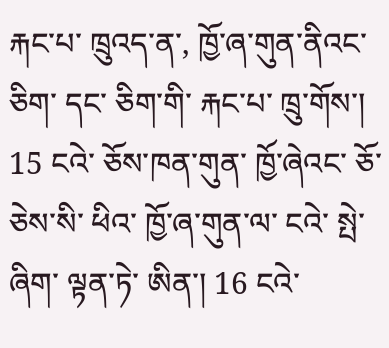རྐང་པ་ ཁྲུའད་ན་, ཁྱོ་ཞ་གུན་ནིའང་ ཅིག་ དང་ ཅིག་གི་ རྐང་པ་ ཁྲུ་གོས་། 15 ངའེ་ ཅོས་ཁན་གུན་ ཁྱོ་ཞེའང་ ཅོ་ཅེས་སི་ ཕིའ་ ཁྱོ་ཞ་གུན་ལ་ ངའེ་ སྤེ་ཞིག་ ལྟན་ཏེ་ ཨིན་། 16 ངའེ་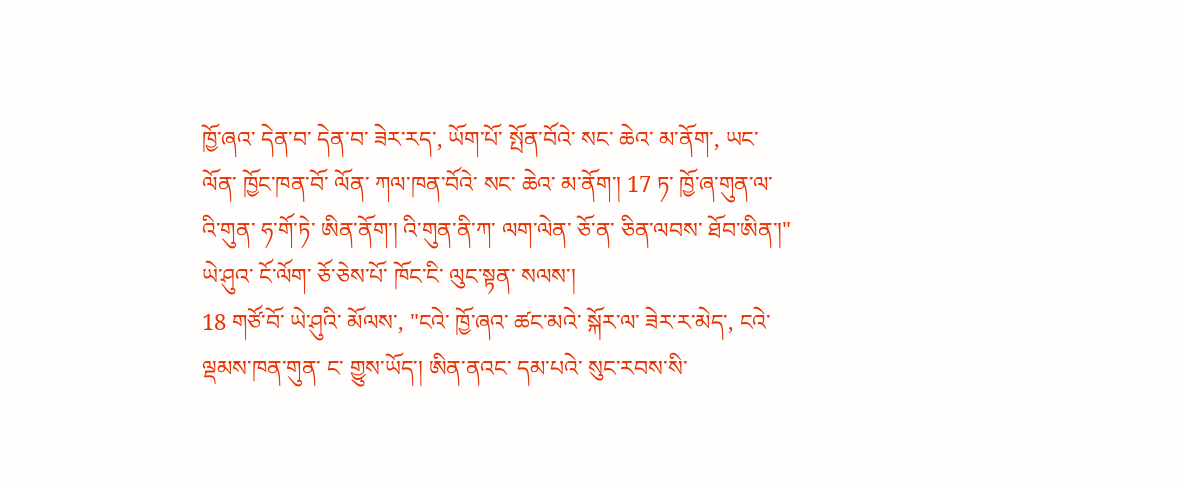ཁྱོ་ཞའ་ དེན་བ་ དེན་བ་ ཟེར་རད་, ཡོག་པོ་ སྤོན་བོའེ་ སང་ ཆེའ་ མ་ནོག་, ཡང་ ལོན་ ཁྱོང་ཁན་བོ་ ལོན་ ཀལ་ཁན་བོའེ་ སང་ ཆེའ་ མ་ནོག་། 17 ཏ་ ཁྱོ་ཞ་གུན་ལ་ འི་གུན་ ཧ་གོ་ཏེ་ ཨིན་ནོག་། འི་གུན་ནི་ཀ་ ལག་ལེན་ ཅོ་ན་ ཅིན་ལབས་ ཐོབ་ཨིན་།"
ཡེ་ཤུའ་ ངོ་ལོག་ ཅོ་ཅེས་པོ་ ཁོང་ངི་ ལུང་སྟན་ སལས་།
18 གཙོ་བོ་ ཡེ་ཤུའི་ མོལས་, "ངའེ་ ཁྱོ་ཞའ་ ཚང་མའེ་ སྐོར་ལ་ ཟེར་ར་མེད་, ངའེ་ ལྡམས་ཁན་གུན་ ང་ གྱུས་ཡོད་། ཨིན་ནའང་ དམ་པའེ་ སུང་རབས་སི་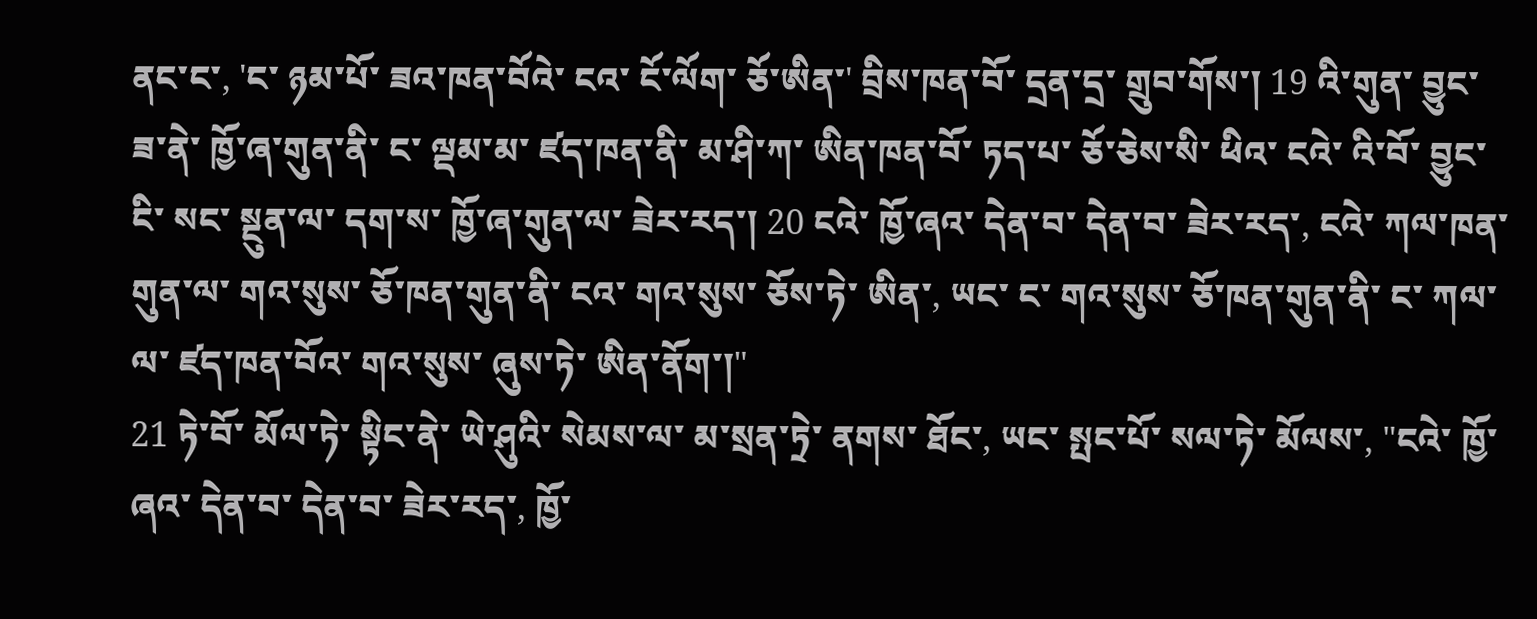ནང་ང་, 'ང་ ཉམ་པོ་ ཟའ་ཁན་བོའེ་ ངའ་ ངོ་ལོག་ ཅོ་ཨིན་' བྲིས་ཁན་བོ་ དྲན་དྲ་ གྲུབ་གོས་། 19 འི་གུན་ བྱུང་ ཟ་ནེ་ ཁྱོ་ཞ་གུན་ནི་ ང་ ལྡམ་མ་ ཛད་ཁན་ནི་ མ་ཤི་ཀ་ ཨིན་ཁན་བོ་ ཏད་པ་ ཅོ་ཅེས་སི་ ཕིའ་ ངའེ་ འི་བོ་ བྱུང་ངི་ སང་ སྔུན་ལ་ དག་ས་ ཁྱོ་ཞ་གུན་ལ་ ཟེར་རད་། 20 ངའེ་ ཁྱོ་ཞའ་ དེན་བ་ དེན་བ་ ཟེར་རད་, ངའེ་ ཀལ་ཁན་གུན་ལ་ གའ་སུས་ ཅོ་ཁན་གུན་ནི་ ངའ་ གའ་སུས་ ཅོས་ཏེ་ ཨིན་, ཡང་ ང་ གའ་སུས་ ཅོ་ཁན་གུན་ནི་ ང་ ཀལ་ལ་ ཛད་ཁན་བོའ་ གའ་སུས་ ཞུས་ཏེ་ ཨིན་ནོག་།"
21 ཏེ་བོ་ མོལ་ཏེ་ སྟིང་ནེ་ ཡེ་ཤུའི་ སེམས་ལ་ མ་སྲན་ཏྲེ་ ནགས་ ཐོང་, ཡང་ སྤང་པོ་ སལ་ཏེ་ མོལས་, "ངའེ་ ཁྱོ་ཞའ་ དེན་བ་ དེན་བ་ ཟེར་རད་, ཁྱོ་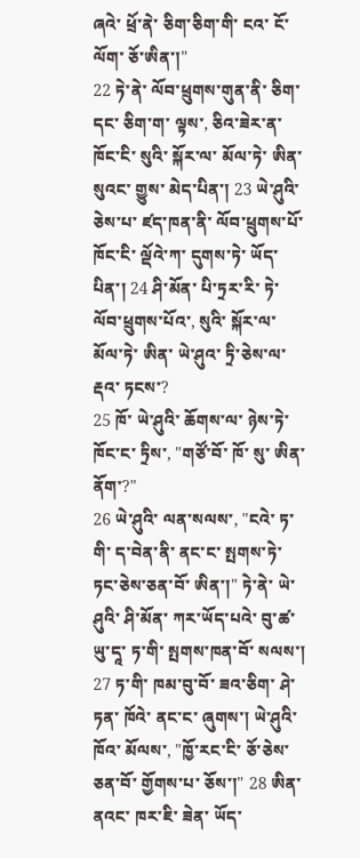ཞའེ་ ཕྲོ་ནེ་ ཅིག་ཅིག་གི་ ངའ་ ངོ་ལོག་ ཅོ་ཨིན་།"
22 ཏེ་ནེ་ ལོབ་ཕྲུགས་གུན་ནི་ ཅིག་ དང་ ཅིག་ག་ ལྟས་, ཅིའ་ཟེར་ན་ ཁོང་ངི་ སུའི་ སྐོར་ལ་ མོལ་ཏེ་ ཨིན་ སུའང་ གྱུས་ མེད་པིན་། 23 ཡེ་ཤུའི་ ཅེས་པ་ ཛད་ཁན་ནི་ ལོབ་ཕྲུགས་པོ་ ཁོང་ངི་ ལྡོའེ་ཀ་ དུགས་ཏེ་ ཡོད་པིན་། 24 ཤི་མོན་ པི་ཏྲར་རི་ ཏེ་ ལོབ་ཕྲུགས་པོའ་, སུའི་ སྐོར་ལ་ མོལ་ཏེ་ ཨིན་ ཡེ་ཤུའ་ ཏྲི་ཅེས་ལ་ རྡའ་ ཏངས་?
25 ཁོ་ ཡེ་ཤུའི་ ཆོགས་ལ་ ཉེས་ཏེ་ ཁོང་ང་ ཏྲིས་, "གཙོ་བོ་ ཁོ་ སུ་ ཨིན་ནོག་?"
26 ཡེ་ཤུའི་ ལན་སལས་, "ངའེ་ ཏ་གི་ ད་བེན་ནི་ ནང་ང་ སྤགས་ཏེ་ ཏང་ཅེས་ཅན་བོ་ ཨིན་།" ཏེ་ནེ་ ཡེ་ཤུའི་ ཤི་མོན་ ཀར་ཡོད་པའེ་ བུ་ཚ་ ཡུ་དཱ་ ཏ་གི་ སྤགས་ཁན་བོ་ སལས་། 27 ཏ་གི་ ཁམ་བུ་བོ་ ཟའ་ཅིག་ ཤེ་ཏན་ ཁོའེ་ ནང་ང་ ཞུགས་། ཡེ་ཤུའི་ ཁོའ་ མོལས་, "ཁྱོ་རང་ངི་ ཅོ་ཅེས་ཅན་བོ་ གྱོགས་པ་ ཅོས་།" 28 ཨིན་ནའང་ ཁར་ཇི་ ཟེན་ ཡོད་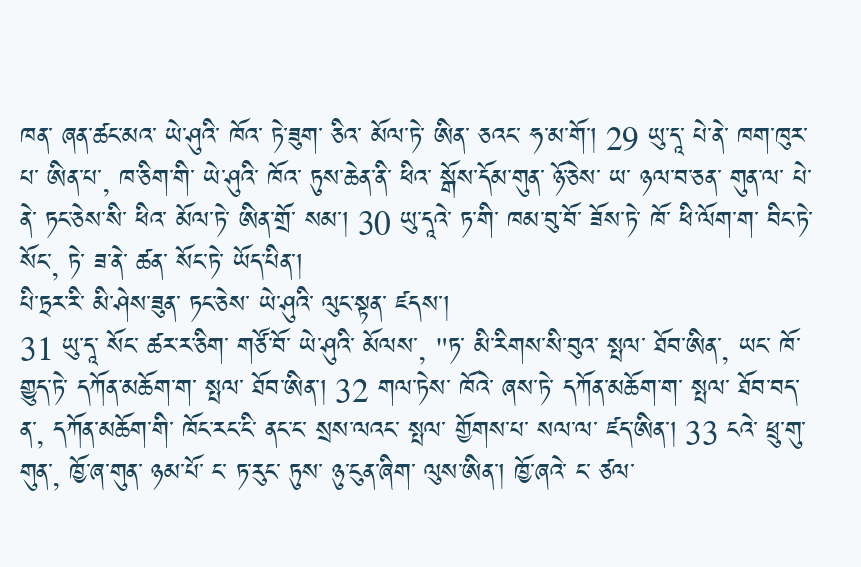ཁན་ ཞན་ཚང་མའ་ ཡེ་ཤུའི་ ཁོའ་ ཏེ་ཟུག་ ཅིའ་ མོལ་ཏེ་ ཨིན་ ཅའང་ ཧ་མ་གོ་། 29 ཡུ་དཱ་ པེ་ནེ་ ཁག་ཁུར་པ་ ཨིན་པ་, ཁ་ཅིག་གི་ ཡེ་ཤུའི་ ཁོའ་ ཏུས་ཆེན་ནི་ ཕིའ་ སྒོས་དོམ་གུན་ ཉོ་ཅེས་ ཡ་ ཉལ་བ་ཅན་ གུན་ལ་ པེ་ནེ་ ཏང་ཅེས་སི་ ཕིའ་ མོལ་ཏེ་ ཨིན་གྲོ་ སམ་། 30 ཡུ་དཱའེ་ ཏ་གི་ ཁམ་བུ་བོ་ ཟོས་ཏེ་ ཁོ་ ཕི་ལོག་ག་ བིང་ཏེ་ སོང་, ཏེ་ ཟ་ནེ་ ཚན་ སོང་ཏེ་ ཡོད་པིན་།
པི་ཏྲར་རི་ མི་ཤེས་ཟུན་ ཏང་ཅེས་ ཡེ་ཤུའི་ ལུང་སྟན་ ཛདས་།
31 ཡུ་དཱ་ སོང་ ཚར་ར་ཅིག་ གཙོ་བོ་ ཡེ་ཤུའི་ མོལས་, "ཏ་ མི་རིགས་སི་བུའ་ སྤལ་ ཐོབ་ཨིན་, ཡང་ ཁོ་ གྱུད་ཏེ་ དཀོན་མཆོག་ག་ སྤལ་ ཐོབ་ཨིན་། 32 གལ་ཏེས་ ཁོའེ་ ཞས་ཏེ་ དཀོན་མཆོག་ག་ སྤལ་ ཐོབ་བད་ན་, དཀོན་མཆོག་གི་ ཁོང་རང་ངི་ ནང་ང་ སྲས་ལའང་ སྤལ་ གྱོགས་པ་ སལ་ལ་ ཛད་ཨིན་། 33 ངའེ་ ཕྲུ་གུ་གུན་, ཁྱོ་ཞ་གུན་ ཉམ་པོ་ ང་ ཏ་རུང་ ཏུས་ ཉུ་ངུན་ཞིག་ ལུས་ཨིན་། ཁྱོ་ཞའེ་ ང་ ཙལ་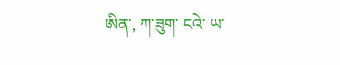ཨིན་, ཀ་ཟུག་ ངའེ་ ཡ་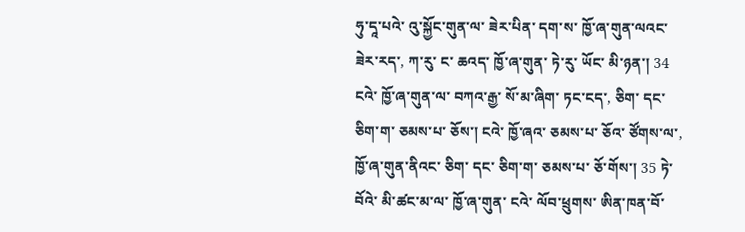ཧུ་དཱ་པའེ་ འུ་སྐྱོང་གུན་ལ་ ཟེར་པིན་ དག་ས་ ཁྱོ་ཞ་གུན་ལའང་ ཟེར་རད་, ཀ་རུ་ ང་ ཆའད་ ཁྱོ་ཞ་གུན་ ཏེ་རུ་ ཡོང་ མི་ཉན་། 34 ངའེ་ ཁྱོ་ཞ་གུན་ལ་ བཀའ་རྒྱ་ སོ་མ་ཞིག་ ཏང་ངད་, ཅིག་ དང་ ཅིག་ག་ ཅམས་པ་ ཅོས་། ངའེ་ ཁྱོ་ཞའ་ ཅམས་པ་ ཅོའ་ ཙོགས་ལ་, ཁྱོ་ཞ་གུན་ནིའང་ ཅིག་ དང་ ཅིག་ག་ ཅམས་པ་ ཅོ་གོས་། 35 ཏེ་བོའེ་ མི་ཚང་མ་ལ་ ཁྱོ་ཞ་གུན་ ངའེ་ ལོབ་ཕྲུགས་ ཨིན་ཁན་བོ་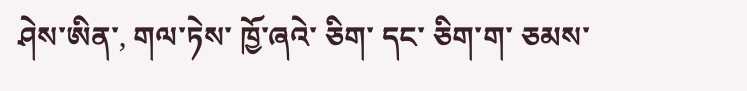ཤེས་ཨིན་, གལ་ཏེས་ ཁྱོ་ཞའེ་ ཅིག་ དང་ ཅིག་ག་ ཅམས་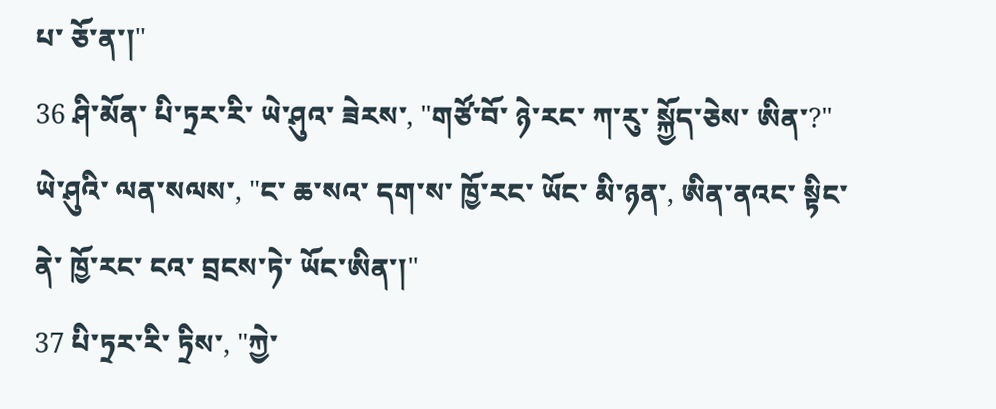པ་ ཅོ་ན་།"
36 ཤི་མོན་ པི་ཏྲར་རི་ ཡེ་ཤུའ་ ཟེརས་, "གཙོ་བོ་ ཉེ་རང་ ཀ་རུ་ སྐྱོད་ཅེས་ ཨིན་?"
ཡེ་ཤུའི་ ལན་སལས་, "ང་ ཆ་སའ་ དག་ས་ ཁྱོ་རང་ ཡོང་ མི་ཉན་, ཨིན་ནའང་ སྟིང་ནེ་ ཁྱོ་རང་ ངའ་ བྲངས་ཏེ་ ཡོང་ཨིན་།"
37 པི་ཏྲར་རི་ ཏྲིས་, "ཀྱེ་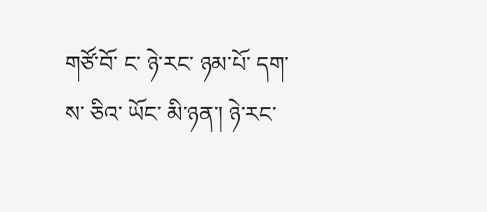གཙོ་བོ་ ང་ ཉེ་རང་ ཉམ་པོ་ དག་ས་ ཅིའ་ ཡོང་ མི་ཉན་། ཉེ་རང་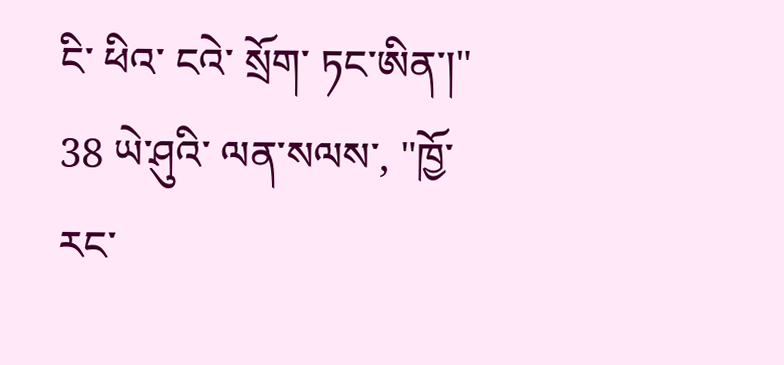ངི་ ཕིའ་ ངའེ་ སྲོག་ ཏང་ཨིན་།"
38 ཡེ་ཤུའི་ ལན་སལས་, "ཁྱོ་རང་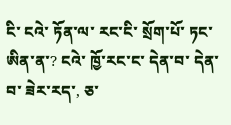ངི་ ངའེ་ ཏོན་ལ་ རང་ངི་ སྲོག་པོ་ ཏང་ཨིན་ན་? ངའེ་ ཁྱོ་རང་ང་ དེན་བ་ དེན་བ་ ཟེར་རད་, ཅ་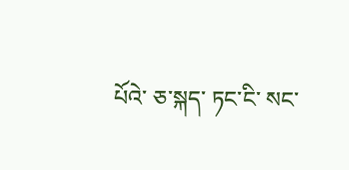པོའེ་ ཅ་སྐད་ ཏང་ངི་ སང་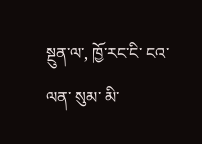སྔུན་ལ་, ཁྱོ་རང་ངི་ ངའ་ ལན་ སུམ་ མི་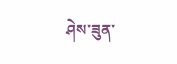ཤེས་ཟུན་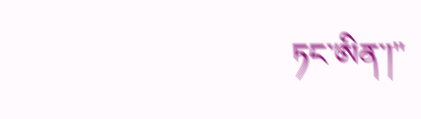ཏང་ཨིན་།"